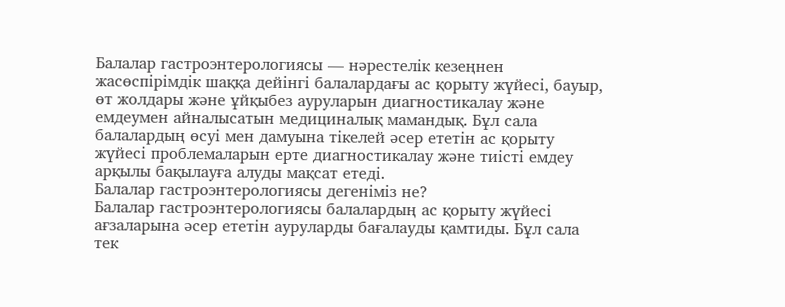Балалар гастроэнтерологиясы — нәрестелік кезеңнен жасөспірімдік шаққа дейінгі балалардағы ас қорыту жүйесі, бауыр, өт жолдары және ұйқыбез ауруларын диагностикалау және емдеумен айналысатын медициналық мамандық. Бұл сала балалардың өсуі мен дамуына тікелей әсер ететін ас қорыту жүйесі проблемаларын ерте диагностикалау және тиісті емдеу арқылы бақылауға алуды мақсат етеді.
Балалар гастроэнтерологиясы дегеніміз не?
Балалар гастроэнтерологиясы балалардың ас қорыту жүйесі ағзаларына әсер ететін ауруларды бағалауды қамтиды. Бұл сала тек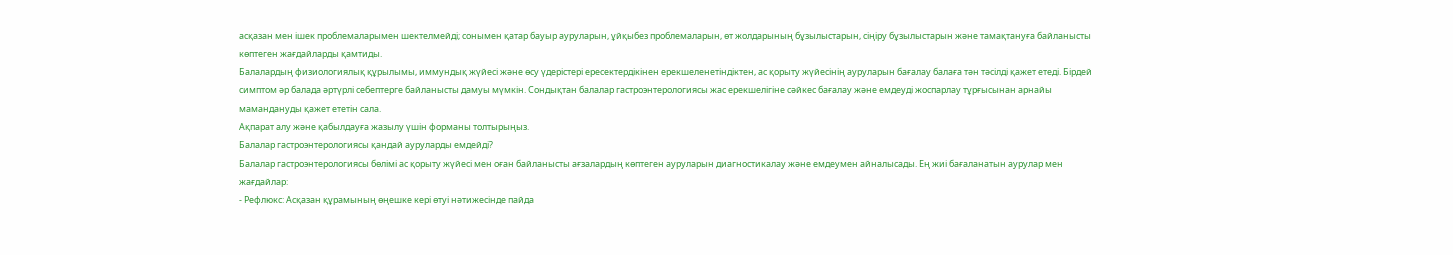асқазан мен ішек проблемаларымен шектелмейді; сонымен қатар бауыр ауруларын, ұйқыбез проблемаларын, өт жолдарының бұзылыстарын, сіңіру бұзылыстарын және тамақтануға байланысты көптеген жағдайларды қамтиды.
Балалардың физиологиялық құрылымы, иммундық жүйесі және өсу үдерістері ересектердікінен ерекшеленетіндіктен, ас қорыту жүйесінің ауруларын бағалау балаға тән тәсілді қажет етеді. Бірдей симптом әр балада әртүрлі себептерге байланысты дамуы мүмкін. Сондықтан балалар гастроэнтерологиясы жас ерекшелігіне сәйкес бағалау және емдеуді жоспарлау тұрғысынан арнайы мамандануды қажет ететін сала.
Ақпарат алу және қабылдауға жазылу үшін форманы толтырыңыз.
Балалар гастроэнтерологиясы қандай ауруларды емдейді?
Балалар гастроэнтерологиясы бөлімі ас қорыту жүйесі мен оған байланысты ағзалардың көптеген ауруларын диагностикалау және емдеумен айналысады. Ең жиі бағаланатын аурулар мен жағдайлар:
- Рефлюкс: Асқазан құрамының өңешке кері өтуі нәтижесінде пайда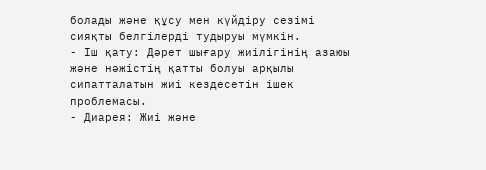болады және құсу мен күйдіру сезімі сияқты белгілерді тудыруы мүмкін.
- Іш қату: Дәрет шығару жиілігінің азаюы және нәжістің қатты болуы арқылы сипатталатын жиі кездесетін ішек проблемасы.
- Диарея: Жиі және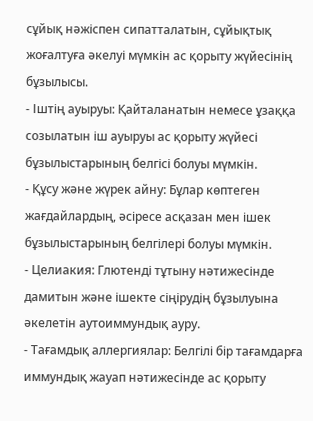сұйық нәжіспен сипатталатын, сұйықтық жоғалтуға әкелуі мүмкін ас қорыту жүйесінің бұзылысы.
- Іштің ауыруы: Қайталанатын немесе ұзаққа созылатын іш ауыруы ас қорыту жүйесі бұзылыстарының белгісі болуы мүмкін.
- Құсу және жүрек айну: Бұлар көптеген жағдайлардың, әсіресе асқазан мен ішек бұзылыстарының белгілері болуы мүмкін.
- Целиакия: Глютенді тұтыну нәтижесінде дамитын және ішекте сіңірудің бұзылуына әкелетін аутоиммундық ауру.
- Тағамдық аллергиялар: Белгілі бір тағамдарға иммундық жауап нәтижесінде ас қорыту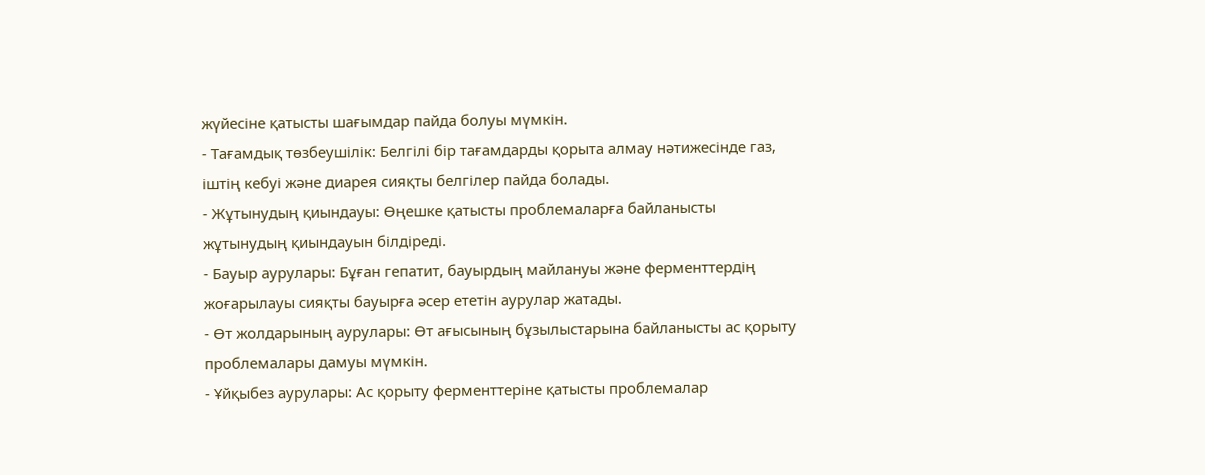жүйесіне қатысты шағымдар пайда болуы мүмкін.
- Тағамдық төзбеушілік: Белгілі бір тағамдарды қорыта алмау нәтижесінде газ, іштің кебуі және диарея сияқты белгілер пайда болады.
- Жұтынудың қиындауы: Өңешке қатысты проблемаларға байланысты жұтынудың қиындауын білдіреді.
- Бауыр аурулары: Бұған гепатит, бауырдың майлануы және ферменттердің жоғарылауы сияқты бауырға әсер ететін аурулар жатады.
- Өт жолдарының аурулары: Өт ағысының бұзылыстарына байланысты ас қорыту проблемалары дамуы мүмкін.
- Ұйқыбез аурулары: Ас қорыту ферменттеріне қатысты проблемалар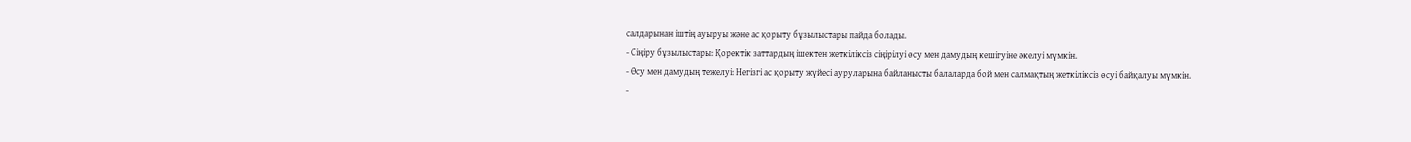салдарынан іштің ауыруы және ас қорыту бұзылыстары пайда болады.
- Сіңіру бұзылыстары: Қоректік заттардың ішектен жеткіліксіз сіңірілуі өсу мен дамудың кешігуіне әкелуі мүмкін.
- Өсу мен дамудың тежелуі: Негізгі ас қорыту жүйесі ауруларына байланысты балаларда бой мен салмақтың жеткіліксіз өсуі байқалуы мүмкін.
-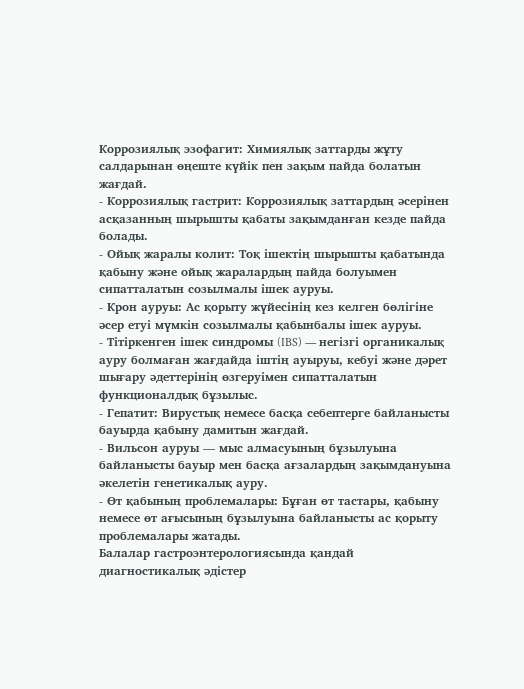Коррозиялық эзофагит: Химиялық заттарды жұту салдарынан өңеште күйік пен зақым пайда болатын жағдай.
- Коррозиялық гастрит: Коррозиялық заттардың әсерінен асқазанның шырышты қабаты зақымданған кезде пайда болады.
- Ойық жаралы колит: Тоқ ішектің шырышты қабатында қабыну және ойық жаралардың пайда болуымен сипатталатын созылмалы ішек ауруы.
- Крон ауруы: Ас қорыту жүйесінің кез келген бөлігіне әсер етуі мүмкін созылмалы қабынбалы ішек ауруы.
- Тітіркенген ішек синдромы (IBS) — негізгі органикалық ауру болмаған жағдайда іштің ауыруы, кебуі және дәрет шығару әдеттерінің өзгеруімен сипатталатын функционалдық бұзылыс.
- Гепатит: Вирустық немесе басқа себептерге байланысты бауырда қабыну дамитын жағдай.
- Вильсон ауруы — мыс алмасуының бұзылуына байланысты бауыр мен басқа ағзалардың зақымдануына әкелетін генетикалық ауру.
- Өт қабының проблемалары: Бұған өт тастары, қабыну немесе өт ағысының бұзылуына байланысты ас қорыту проблемалары жатады.
Балалар гастроэнтерологиясында қандай диагностикалық әдістер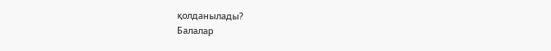қолданылады?
Балалар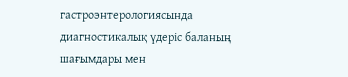гастроэнтерологиясында диагностикалық үдеріс баланың шағымдары мен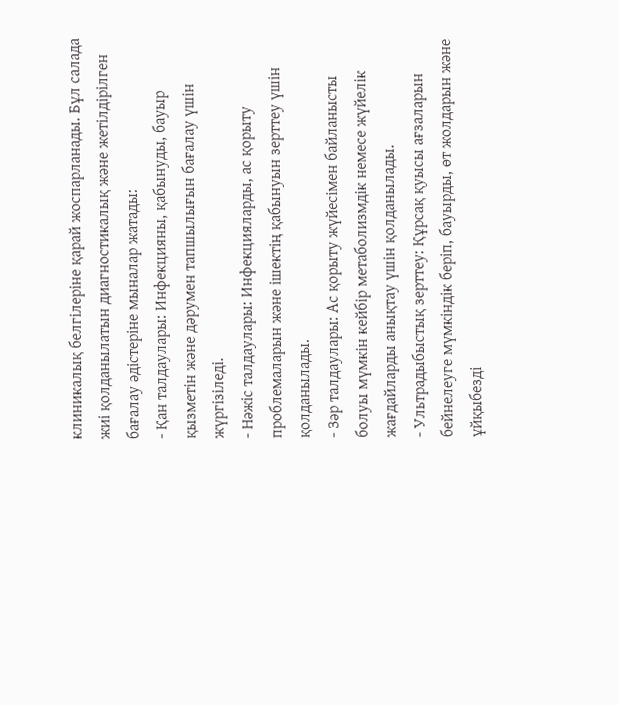клиникалық белгілеріне қарай жоспарланады. Бұл салада жиі қолданылатын диагностикалық және жетілдірілген бағалау әдістеріне мыналар жатады:
- Қан талдаулары: Инфекцияны, қабынуды, бауыр қызметін және дәрумен тапшылығын бағалау үшін жүргізіледі.
- Нәжіс талдаулары: Инфекцияларды, ас қорыту проблемаларын және ішектің қабынуын зерттеу үшін қолданылады.
- Зәр талдаулары: Ас қорыту жүйесімен байланысты болуы мүмкін кейбір метаболизмдік немесе жүйелік жағдайларды анықтау үшін қолданылады.
- Ультрадыбыстық зерттеу: Құрсақ қуысы ағзаларын бейнелеуге мүмкіндік беріп, бауырды, өт жолдарын және ұйқыбезді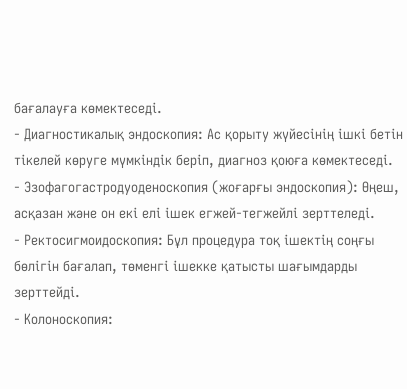бағалауға көмектеседі.
- Диагностикалық эндоскопия: Ас қорыту жүйесінің ішкі бетін тікелей көруге мүмкіндік беріп, диагноз қоюға көмектеседі.
- Эзофагогастродуоденоскопия (жоғарғы эндоскопия): Өңеш, асқазан және он екі елі ішек егжей-тегжейлі зерттеледі.
- Ректосигмоидоскопия: Бұл процедура тоқ ішектің соңғы бөлігін бағалап, төменгі ішекке қатысты шағымдарды зерттейді.
- Колоноскопия: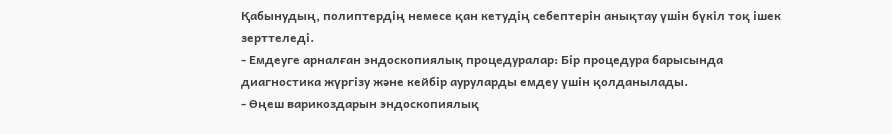Қабынудың, полиптердің немесе қан кетудің себептерін анықтау үшін бүкіл тоқ ішек зерттеледі.
- Емдеуге арналған эндоскопиялық процедуралар: Бір процедура барысында диагностика жүргізу және кейбір ауруларды емдеу үшін қолданылады.
- Өңеш варикоздарын эндоскопиялық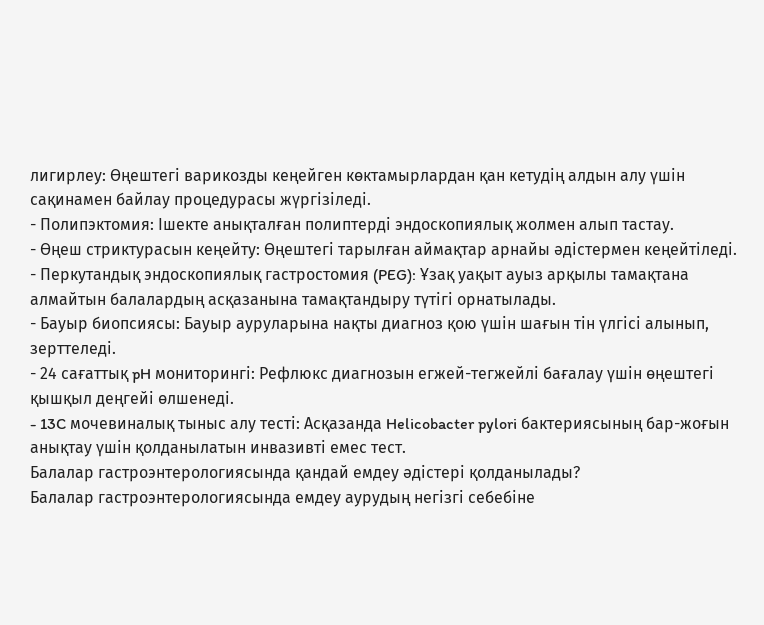лигирлеу: Өңештегі варикозды кеңейген көктамырлардан қан кетудің алдын алу үшін сақинамен байлау процедурасы жүргізіледі.
- Полипэктомия: Ішекте анықталған полиптерді эндоскопиялық жолмен алып тастау.
- Өңеш стриктурасын кеңейту: Өңештегі тарылған аймақтар арнайы әдістермен кеңейтіледі.
- Перкутандық эндоскопиялық гастростомия (PEG): Ұзақ уақыт ауыз арқылы тамақтана алмайтын балалардың асқазанына тамақтандыру түтігі орнатылады.
- Бауыр биопсиясы: Бауыр ауруларына нақты диагноз қою үшін шағын тін үлгісі алынып, зерттеледі.
- 24 сағаттық pH мониторингі: Рефлюкс диагнозын егжей-тегжейлі бағалау үшін өңештегі қышқыл деңгейі өлшенеді.
- 13C мочевиналық тыныс алу тесті: Асқазанда Helicobacter pylori бактериясының бар-жоғын анықтау үшін қолданылатын инвазивті емес тест.
Балалар гастроэнтерологиясында қандай емдеу әдістері қолданылады?
Балалар гастроэнтерологиясында емдеу аурудың негізгі себебіне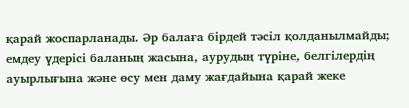қарай жоспарланады. Әр балаға бірдей тәсіл қолданылмайды; емдеу үдерісі баланың жасына, аурудың түріне, белгілердің ауырлығына және өсу мен даму жағдайына қарай жеке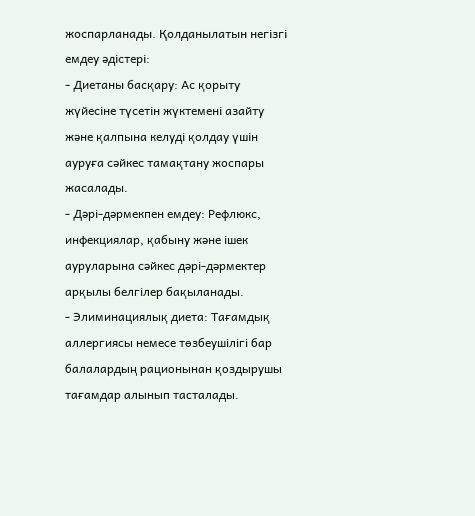жоспарланады. Қолданылатын негізгі емдеу әдістері:
- Диетаны басқару: Ас қорыту жүйесіне түсетін жүктемені азайту және қалпына келуді қолдау үшін ауруға сәйкес тамақтану жоспары жасалады.
- Дәрі-дәрмекпен емдеу: Рефлюкс, инфекциялар, қабыну және ішек ауруларына сәйкес дәрі-дәрмектер арқылы белгілер бақыланады.
- Элиминациялық диета: Тағамдық аллергиясы немесе төзбеушілігі бар балалардың рационынан қоздырушы тағамдар алынып тасталады.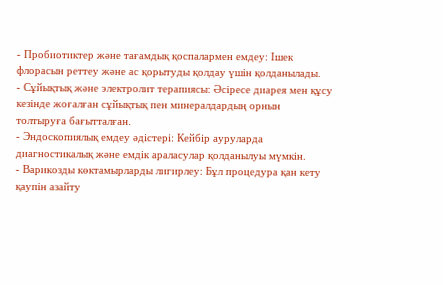- Пробиотиктер және тағамдық қоспалармен емдеу: Ішек флорасын реттеу және ас қорытуды қолдау үшін қолданылады.
- Сұйықтық және электролит терапиясы: Әсіресе диарея мен құсу кезінде жоғалған сұйықтық пен минералдардың орнын толтыруға бағытталған.
- Эндоскопиялық емдеу әдістері: Кейбір ауруларда диагностикалық және емдік араласулар қолданылуы мүмкін.
- Варикозды көктамырларды лигирлеу: Бұл процедура қан кету қаупін азайту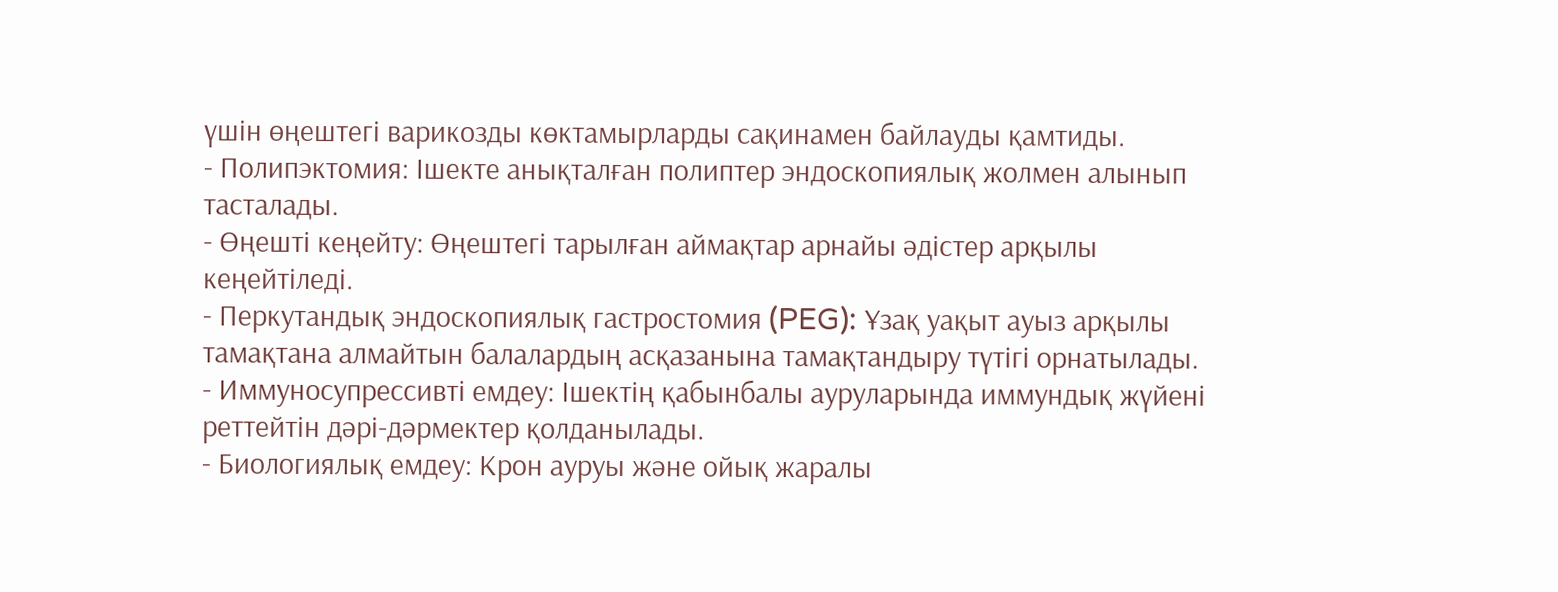үшін өңештегі варикозды көктамырларды сақинамен байлауды қамтиды.
- Полипэктомия: Ішекте анықталған полиптер эндоскопиялық жолмен алынып тасталады.
- Өңешті кеңейту: Өңештегі тарылған аймақтар арнайы әдістер арқылы кеңейтіледі.
- Перкутандық эндоскопиялық гастростомия (PEG): Ұзақ уақыт ауыз арқылы тамақтана алмайтын балалардың асқазанына тамақтандыру түтігі орнатылады.
- Иммуносупрессивті емдеу: Ішектің қабынбалы ауруларында иммундық жүйені реттейтін дәрі-дәрмектер қолданылады.
- Биологиялық емдеу: Крон ауруы және ойық жаралы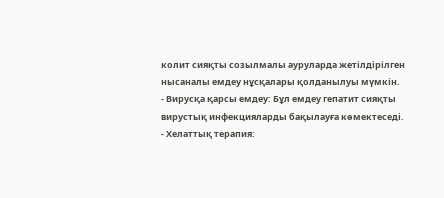колит сияқты созылмалы ауруларда жетілдірілген нысаналы емдеу нұсқалары қолданылуы мүмкін.
- Вирусқа қарсы емдеу: Бұл емдеу гепатит сияқты вирустық инфекцияларды бақылауға көмектеседі.
- Хелаттық терапия: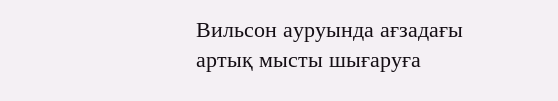Вильсон ауруында ағзадағы артық мысты шығаруға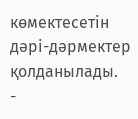көмектесетін дәрі-дәрмектер қолданылады.
-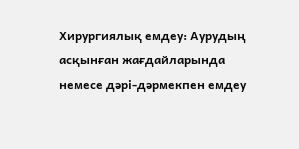Хирургиялық емдеу: Аурудың асқынған жағдайларында немесе дәрі-дәрмекпен емдеу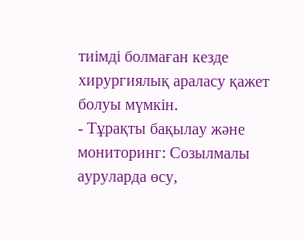тиімді болмаған кезде хирургиялық араласу қажет болуы мүмкін.
- Тұрақты бақылау және мониторинг: Созылмалы ауруларда өсу,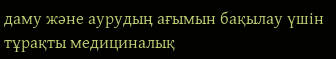даму және аурудың ағымын бақылау үшін тұрақты медициналық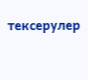тексерулер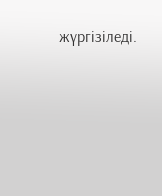жүргізіледі.